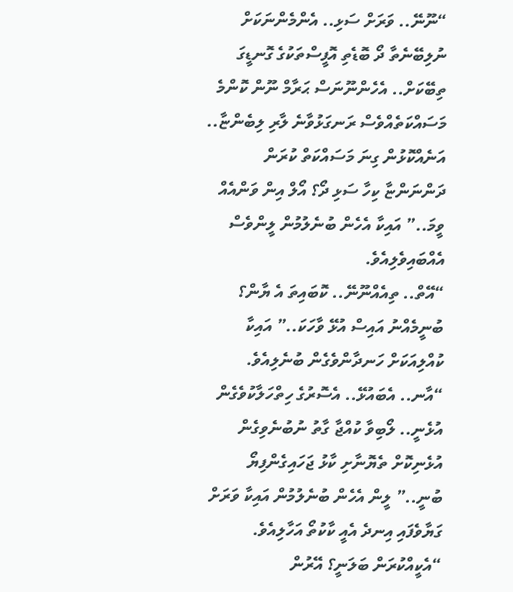“ނޫނޭ.. ވަރަށް ސަޅި.. އެންމެންނަކަށް ނުލިބޭނެތާ ދޯ ބޮޑެތި އޮފީސްތަކުގެ ގޮނޑީގަ ތިބޭކަށް.. އެހެންނޫނަސް ޙަރާމް ނޫން ކޮންމެ މަސައްކަތެއްވެސް ރަނގަޅުވާނެ ލާރި ލިބެންޏާ.. އަނެއްކޮޅުން ގިނަ މަސައްކަތް ކުރަން ދަންނަންޏާ ކިހާ ސަޅި ދޯ؟ އޯލް އިން ވަންއެއް ވީމަ..” އައިކާ އެހެން ބުނެލުމުން ލީންވެސް އެއްބައިވެލިއެވެ.
“އޭތް.. ތިއެއްނޫނޭ.. ކޮބައިތަ އެ ޔާން؟ ބުނީމެއްނު އައިސް އުޅޭ ވާހަކަ..” އައިކާ ކުއްލިއަކަށް ހަނދާންވެގެން ބުނެލިއެވެ.
“އާނ.. އެބައުޅޭ.. އެސޮރުގެ ހިތްހަލާކުވެގެން އުޅެނީ.. ލޯބިވާ ކުއްޖާ ގާތު ނުބުނެވިގެން އުޅެނިކޮށް ތެޔޮނާށި ކާޅު ޖަހައިގެންފިޔޯ ބުނީ..” ލީން އެހެން ބުނެލުމުން އައިކާ ވަރަށް ގަޔާވެފައި އިނދެ އެއީ ކާކުތޯ އަހާލިއެވެ.
“އެކީއްކުރަން ބަލަނީ؟ އޭރުން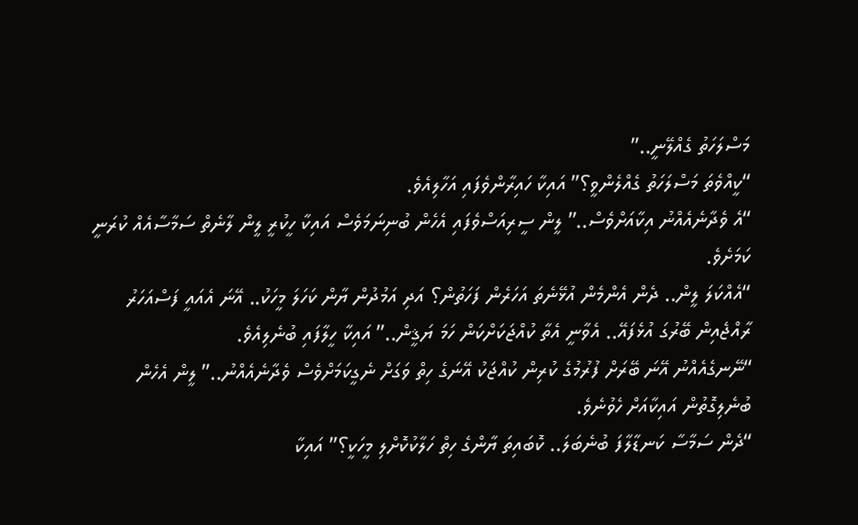މަސްލަހަތު ގެއްލޭނީ..”
“ކީއްވެތަ މަސްލަހަތު ގެއްލެންވީ؟” އައިކާ ހައިރާންވެފައި އަހާލިއެވެ.
“އެ ވެދާނެއެއްނު އިކާއަށްވެސް..” ލީން ސީރިއަސްވެފައި އެހެން ބުނިނަމަވެސް އައިކާ ހީކުރީ ލީން ލާނެތް ސަމާސާއެއް ކުރަނީ ކަމަށެވެ.
“އެއްކަލަ ލީން.. ދެން އެންމެން އުޅޭނެތަ އަހަރެން ފަހަތުން؟ އަދި އަމުދުން ޔާން ކަހަލަ މީހަކު.. އޭނަ އެއައީ ފަސްއަހަރު ރާއްޖެއިން ބޭރުގަ އުޅެފައޭ.. އެވާނީ އެތާ ކުއްޖަކަށްކަން ހަމަ ޔަޤީން..” އައިކާ ހީލާފައި ބުނެލިއެވެ.
“ނޭނގެއެއްނު އޭނަ ބޭރަށް ފުރުމުގެ ކުރިން ކުއްޖަކު އޭނަގެ ހިތް ވަގަށް ނެގީކަމަށްވެސް ވެދާނެއެއްނު..” ލީން އެހެން ބުނެލިގޮތުން އައިކާއަށް ހެވުނެވެ.
“ދެން ސަމާސާ ކަނޑާލާފަ ބުނެބަލަ.. ކޮބައިތަ ޔާންގެ ހިތް ހަލާކުކޮށްލި މީހަކީ؟” އައިކާ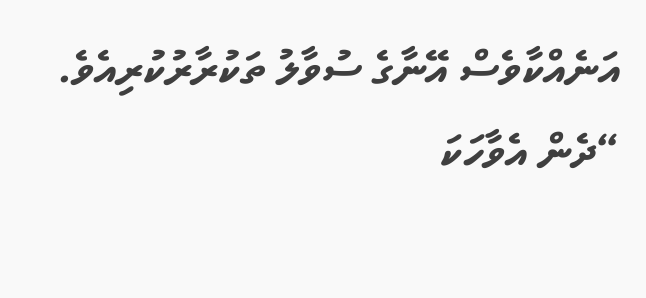އަނެއްކާވެސް އޭނާގެ ސުވާލު ތަކުރާރުކުރިއެވެ.
“ދެން އެވާހަކަ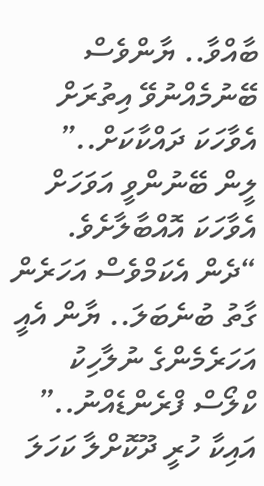ބާއްވާ.. ޔާންވެސް ބޭނުމެއްނުވޭ އިތުރަށް އެވާހަކަ ދައްކާކަށް..” ލީން ބޭނުންވީ އަވަހަށް އެވާހަކަ އޮއްބާލާށެވެ.
“ދެން އެކަމްވެސް އަހަރެން ގާތު ބުނެބަލަ.. ޔާން އެއީ އަހަރެމެންގެ ނުލާހިކު ކްލޯސް ފްރެންޑެއްނު..” އައިކާ ހުރީ ދޫކޮށްލާ ކަހަލަ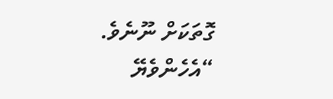ގޮތަކަށް ނޫނެވެ.
“އެހެންވެޔޭ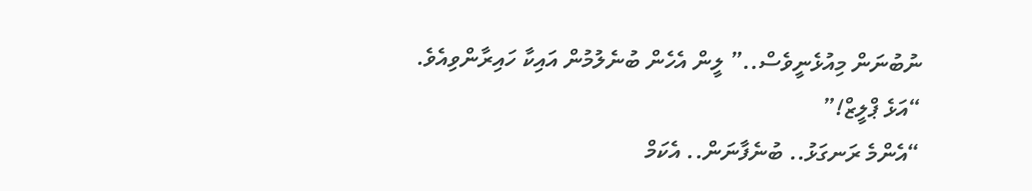ނުބުނަން މިއުޅެނީވެސް..” ލީން އެހެން ބުނެލުމުން އައިކާ ހައިރާންވިއެވެ.
“އަޅެ ޕްލީޒް!”
“އެންމެ ރަނގަޅު.. ބުނެފާނަން.. އެކަމް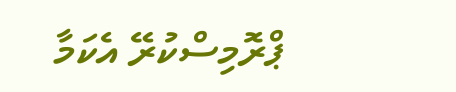ޕްރޮމިސްކުރޭ އެކަމާ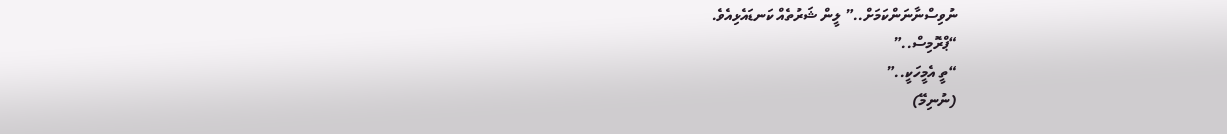ނުވިސްނާނަންކަމަށް..” ލީން ޝަރުތެއް ކަނޑައެޅިއެވެ.
“ޕްރޮމިސް..”
“ތީ އެމީހަކީ..”
(ނުނިމޭ)